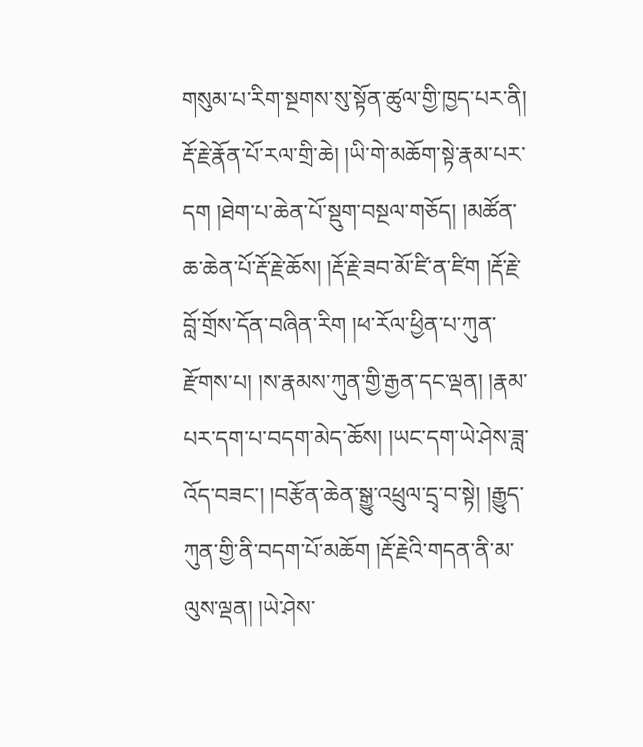གསུམ་པ་རིག་སྔགས་སུ་སྟོན་ཚུལ་གྱི་ཁྱད་པར་ནི། རྡོ་རྗེ་རྣོན་པོ་རལ་གྲི་ཆེ། །ཡི་གེ་མཆོག་སྟེ་རྣམ་པར་དག །ཐེག་པ་ཆེན་པོ་སྡུག་བསྔལ་གཅོད། །མཚོན་ཆ་ཆེན་པོ་རྡོ་རྗེ་ཆོས། །རྡོ་རྗེ་ཟབ་མོ་ཛི་ན་ཛིག །རྡོ་རྗེ་བློ་གྲོས་དོན་བཞིན་རིག །ཕ་རོལ་ཕྱིན་པ་ཀུན་རྫོགས་པ། །ས་རྣམས་ཀུན་གྱི་རྒྱན་དང་ལྡན། །རྣམ་པར་དག་པ་བདག་མེད་ཆོས། །ཡང་དག་ཡེ་ཤེས་ཟླ་འོད་བཟང་། །བརྩོན་ཆེན་སྒྱུ་འཕྲུལ་དྲྭ་བ་སྟེ། །རྒྱུད་ཀུན་གྱི་ནི་བདག་པོ་མཆོག །རྡོ་རྗེའི་གདན་ནི་མ་ལུས་ལྡན། །ཡེ་ཤེས་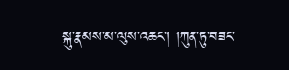སྐུ་རྣམས་མ་ལུས་འཆང་། །ཀུན་ཏུ་བཟང་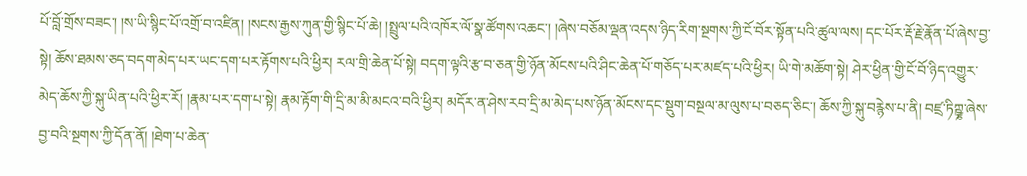པོ་བློ་གྲོས་བཟང་། །ས་ཡི་སྙིང་པོ་འགྲོ་བ་འཛིན། །སངས་རྒྱས་ཀུན་གྱི་སྙིང་པོ་ཆེ། །སྤྲུལ་པའི་འཁོར་ལོ་སྣ་ཚོགས་འཆང་། །ཞེས་བཅོམ་ལྡན་འདས་ཉིད་རིག་སྔགས་ཀྱི་ངོ་བོར་སྟོན་པའི་ཚུལ་ལས། དང་པོར་རྡོ་རྗེ་རྣོན་པོ་ཞེས་བྱ་སྟེ། ཆོས་ཐམས་ཅད་བདག་མེད་པར་ཡང་དག་པར་རྟོགས་པའི་ཕྱིར། རལ་གྲི་ཆེན་པོ་སྟེ། བདག་ལྟའི་རྩ་བ་ཅན་གྱི་ཉོན་མོངས་པའི་ཤིང་ཆེན་པོ་གཅོད་པར་མཛད་པའི་ཕྱིར། ཡི་གེ་མཆོག་སྟེ། ཤེར་ཕྱིན་གྱི་ངོ་བོ་ཉིད་འགྱུར་མེད་ཆོས་ཀྱི་སྐུ་ཡིན་པའི་ཕྱིར་རོ། །རྣམ་པར་དག་པ་སྟེ། རྣམ་རྟོག་གི་དྲི་མ་མི་མངའ་བའི་ཕྱིར། མདོར་ན་ཤེས་རབ་དྲི་མ་མེད་པས་ཉོན་མོངས་དང་སྡུག་བསྔལ་མ་ལུས་པ་བཅད་ཅིང་། ཆོས་ཀྱི་སྐུ་བརྙེས་པ་ནི། བཛྲ་ཏིཀྵྞ་ཞེས་བྱ་བའི་སྔགས་ཀྱི་དོན་ནོ། །ཐེག་པ་ཆེན་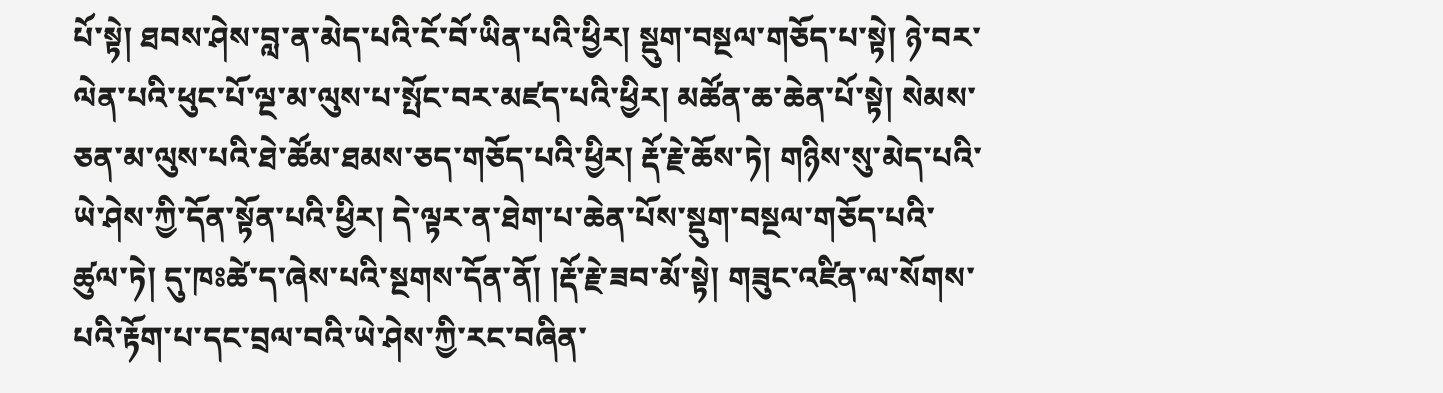པོ་སྟེ། ཐབས་ཤེས་བླ་ན་མེད་པའི་ངོ་བོ་ཡིན་པའི་ཕྱིར། སྡུག་བསྔལ་གཅོད་པ་སྟེ། ཉེ་བར་ལེན་པའི་ཕུང་པོ་ལྔ་མ་ལུས་པ་སྤོང་བར་མཛད་པའི་ཕྱིར། མཚོན་ཆ་ཆེན་པོ་སྟེ། སེམས་ཅན་མ་ལུས་པའི་ཐེ་ཚོམ་ཐམས་ཅད་གཅོད་པའི་ཕྱིར། རྡོ་རྗེ་ཆོས་ཏེ། གཉིས་སུ་མེད་པའི་ཡེ་ཤེས་ཀྱི་དོན་སྟོན་པའི་ཕྱིར། དེ་ལྟར་ན་ཐེག་པ་ཆེན་པོས་སྡུག་བསྔལ་གཅོད་པའི་ཚུལ་ཏེ། དུ་ཁཿཚེ་ད་ཞེས་པའི་སྔགས་དོན་ནོ། །རྡོ་རྗེ་ཟབ་མོ་སྟེ། གཟུང་འཛིན་ལ་སོགས་པའི་རྟོག་པ་དང་བྲལ་བའི་ཡེ་ཤེས་ཀྱི་རང་བཞིན་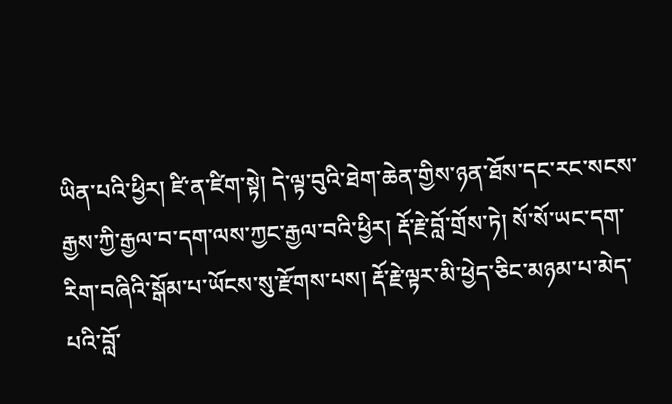ཡིན་པའི་ཕྱིར། ཛི་ན་ཛིག་སྟེ། དེ་ལྟ་བུའི་ཐེག་ཆེན་གྱིས་ཉན་ཐོས་དང་རང་སངས་རྒྱས་ཀྱི་རྒྱལ་བ་དག་ལས་ཀྱང་རྒྱལ་བའི་ཕྱིར། རྡོ་རྗེ་བློ་གྲོས་ཏེ། སོ་སོ་ཡང་དག་རིག་བཞིའི་སྒོམ་པ་ཡོངས་སུ་རྫོགས་པས། རྡོ་རྗེ་ལྟར་མི་ཕྱེད་ཅིང་མཉམ་པ་མེད་པའི་བློ་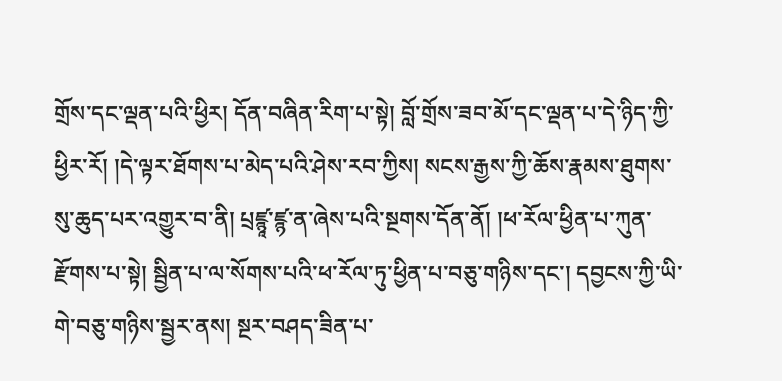གྲོས་དང་ལྡན་པའི་ཕྱིར། དོན་བཞིན་རིག་པ་སྟེ། བློ་གྲོས་ཟབ་མོ་དང་ལྡན་པ་དེ་ཉིད་ཀྱི་ཕྱིར་རོ། །དེ་ལྟར་ཐོགས་པ་མེད་པའི་ཤེས་རབ་ཀྱིས། སངས་རྒྱས་ཀྱི་ཆོས་རྣམས་ཐུགས་སུ་ཆུད་པར་འགྱུར་བ་ནི། པྲཛྙཱ་ཛྙ་ན་ཞེས་པའི་སྔགས་དོན་ནོ། །ཕ་རོལ་ཕྱིན་པ་ཀུན་རྫོགས་པ་སྟེ། སྦྱིན་པ་ལ་སོགས་པའི་ཕ་རོལ་ཏུ་ཕྱིན་པ་བཅུ་གཉིས་དང་། དབྱངས་ཀྱི་ཡི་གེ་བཅུ་གཉིས་སྦྱར་ནས། སྔར་བཤད་ཟིན་པ་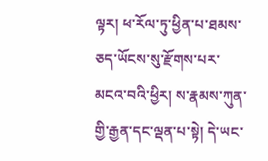ལྟར། ཕ་རོལ་ཏུ་ཕྱིན་པ་ཐམས་ཅད་ཡོངས་སུ་རྫོགས་པར་མངའ་བའི་ཕྱིར། ས་རྣམས་ཀུན་གྱི་རྒྱན་དང་ལྡན་པ་སྟེ། དེ་ཡང་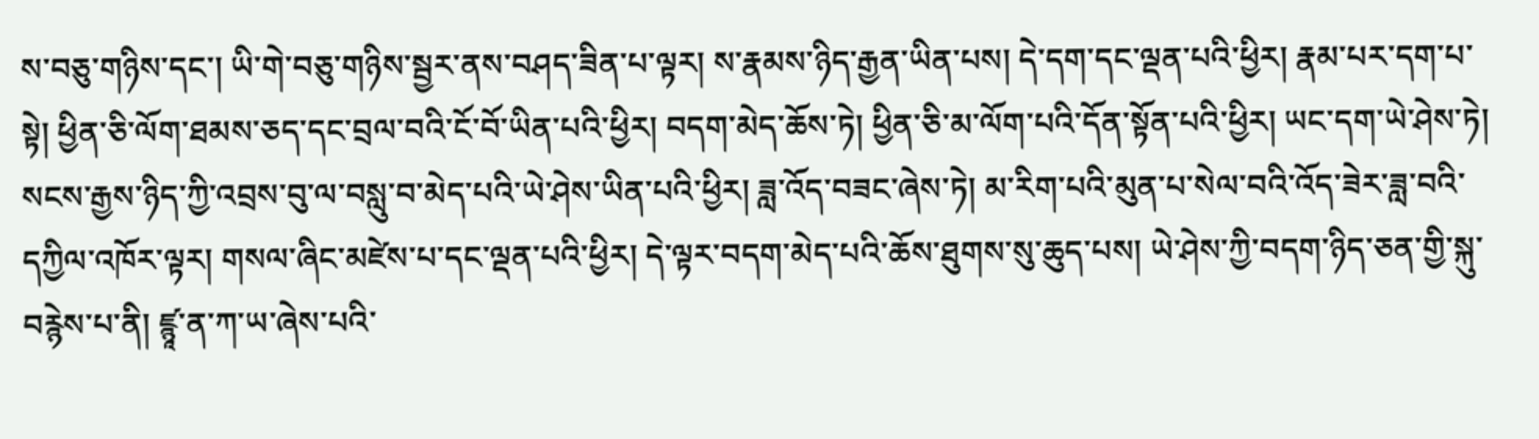ས་བཅུ་གཉིས་དང་། ཡི་གེ་བཅུ་གཉིས་སྦྱར་ནས་བཤད་ཟིན་པ་ལྟར། ས་རྣམས་ཉིད་རྒྱན་ཡིན་པས། དེ་དག་དང་ལྡན་པའི་ཕྱིར། རྣམ་པར་དག་པ་སྟེ། ཕྱིན་ཅི་ལོག་ཐམས་ཅད་དང་བྲལ་བའི་ངོ་བོ་ཡིན་པའི་ཕྱིར། བདག་མེད་ཆོས་ཏེ། ཕྱིན་ཅི་མ་ལོག་པའི་དོན་སྟོན་པའི་ཕྱིར། ཡང་དག་ཡེ་ཤེས་ཏེ། སངས་རྒྱས་ཉིད་ཀྱི་འབྲས་བུ་ལ་བསླུ་བ་མེད་པའི་ཡེ་ཤེས་ཡིན་པའི་ཕྱིར། ཟླ་འོད་བཟང་ཞེས་ཏེ། མ་རིག་པའི་མུན་པ་སེལ་བའི་འོད་ཟེར་ཟླ་བའི་དཀྱིལ་འཁོར་ལྟར། གསལ་ཞིང་མཛེས་པ་དང་ལྡན་པའི་ཕྱིར། དེ་ལྟར་བདག་མེད་པའི་ཆོས་ཐུགས་སུ་ཆུད་པས། ཡེ་ཤེས་ཀྱི་བདག་ཉིད་ཅན་གྱི་སྐུ་བརྙེས་པ་ནི། ཛྙཱ་ན་ཀ་ཡ་ཞེས་པའི་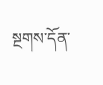སྔགས་དོན་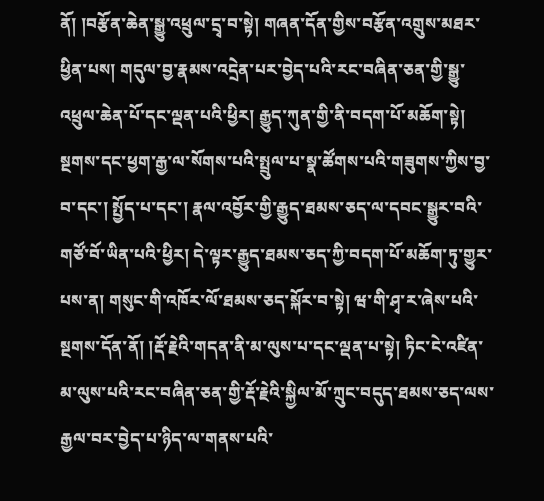ནོ། །བརྩོན་ཆེན་སྒྱུ་འཕྲུལ་དྲྭ་བ་སྟེ། གཞན་དོན་གྱིས་བརྩོན་འགྲུས་མཐར་ཕྱིན་པས། གདུལ་བྱ་རྣམས་འདྲེན་པར་བྱེད་པའི་རང་བཞིན་ཅན་གྱི་སྒྱུ་འཕྲུལ་ཆེན་པོ་དང་ལྡན་པའི་ཕྱིར། རྒྱུད་ཀུན་གྱི་ནི་བདག་པོ་མཆོག་སྟེ། སྔགས་དང་ཕྱག་རྒྱ་ལ་སོགས་པའི་སྤྲུལ་པ་སྣ་ཚོགས་པའི་གཟུགས་ཀྱིས་བྱ་བ་དང་། སྤྱོད་པ་དང་། རྣལ་འབྱོར་གྱི་རྒྱུད་ཐམས་ཅད་ལ་དབང་སྒྱུར་བའི་གཙོ་བོ་ཡིན་པའི་ཕྱིར། དེ་ལྟར་རྒྱུད་ཐམས་ཅད་ཀྱི་བདག་པོ་མཆོག་ཏུ་གྱུར་པས་ན། གསུང་གི་འཁོར་ལོ་ཐམས་ཅད་སྐོར་བ་སྟེ། ཝ་གི་ཤྭ་ར་ཞེས་པའི་སྔགས་དོན་ནོ། །རྡོ་རྗེའི་གདན་ནི་མ་ལུས་པ་དང་ལྡན་པ་སྟེ། ཏིང་ངེ་འཛིན་མ་ལུས་པའི་རང་བཞིན་ཅན་གྱི་རྡོ་རྗེའི་སྐྱིལ་མོ་ཀྲུང་བདུད་ཐམས་ཅད་ལས་རྒྱལ་བར་བྱེད་པ་ཉིད་ལ་གནས་པའི་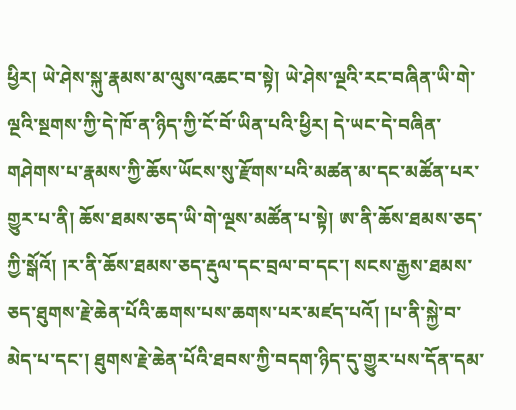ཕྱིར། ཡེ་ཤེས་སྐུ་རྣམས་མ་ལུས་འཆང་བ་སྟེ། ཡེ་ཤེས་ལྔའི་རང་བཞིན་ཡི་གེ་ལྔའི་སྔགས་ཀྱི་དེ་ཁོ་ན་ཉིད་ཀྱི་ངོ་བོ་ཡིན་པའི་ཕྱིར། དེ་ཡང་དེ་བཞིན་གཤེགས་པ་རྣམས་ཀྱི་ཆོས་ཡོངས་སུ་རྫོགས་པའི་མཚན་མ་དང་མཚོན་པར་གྱུར་པ་ནི། ཆོས་ཐམས་ཅད་ཡི་གེ་ལྔས་མཚོན་པ་སྟེ། ཨ་ནི་ཆོས་ཐམས་ཅད་ཀྱི་སྒོའོ། །ར་ནི་ཆོས་ཐམས་ཅད་རྡུལ་དང་བྲལ་བ་དང་། སངས་རྒྱས་ཐམས་ཅད་ཐུགས་རྗེ་ཆེན་པོའི་ཆགས་པས་ཆགས་པར་མཛད་པའོ། །པ་ནི་སྐྱེ་བ་མེད་པ་དང་། ཐུགས་རྗེ་ཆེན་པོའི་ཐབས་ཀྱི་བདག་ཉིད་དུ་གྱུར་པས་དོན་དམ་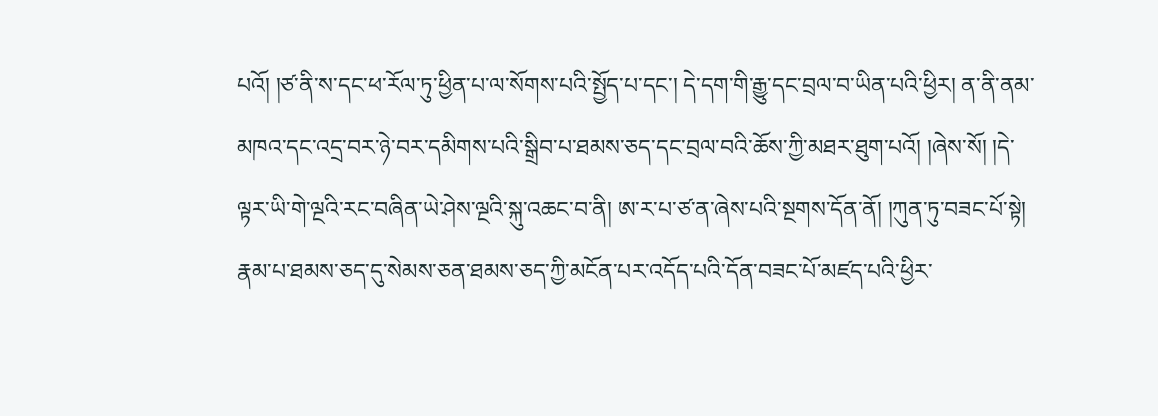པའོ། །ཙ་ནི་ས་དང་ཕ་རོལ་ཏུ་ཕྱིན་པ་ལ་སོགས་པའི་སྤྱོད་པ་དང་། དེ་དག་གི་རྒྱུ་དང་བྲལ་བ་ཡིན་པའི་ཕྱིར། ན་ནི་ནམ་མཁའ་དང་འདྲ་བར་ཉེ་བར་དམིགས་པའི་སྒྲིབ་པ་ཐམས་ཅད་དང་བྲལ་བའི་ཆོས་ཀྱི་མཐར་ཐུག་པའོ། །ཞེས་སོ། །དེ་ལྟར་ཡི་གེ་ལྔའི་རང་བཞིན་ཡེ་ཤེས་ལྔའི་སྐུ་འཆང་བ་ནི། ཨ་ར་པ་ཙ་ན་ཞེས་པའི་སྔགས་དོན་ནོ། །ཀུན་ཏུ་བཟང་པོ་སྟེ། རྣམ་པ་ཐམས་ཅད་དུ་སེམས་ཅན་ཐམས་ཅད་ཀྱི་མངོན་པར་འདོད་པའི་དོན་བཟང་པོ་མཛད་པའི་ཕྱིར་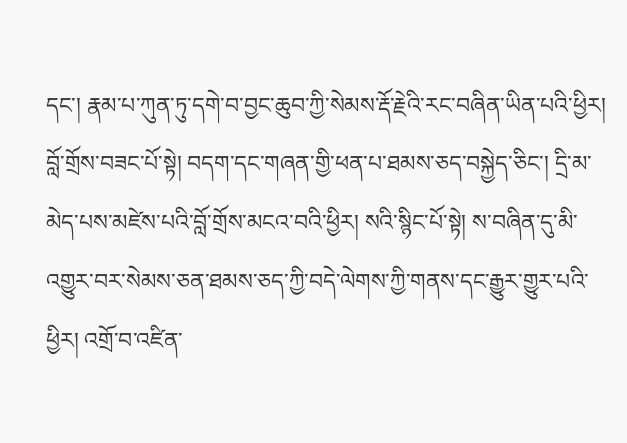དང་། རྣམ་པ་ཀུན་ཏུ་དགེ་བ་བྱང་ཆུབ་ཀྱི་སེམས་རྡོ་རྗེའི་རང་བཞིན་ཡིན་པའི་ཕྱིར། བློ་གྲོས་བཟང་པོ་སྟེ། བདག་དང་གཞན་གྱི་ཕན་པ་ཐམས་ཅད་བསྐྱེད་ཅིང་། དྲི་མ་མེད་པས་མཛེས་པའི་བློ་གྲོས་མངའ་བའི་ཕྱིར། སའི་སྙིང་པོ་སྟེ། ས་བཞིན་དུ་མི་འགྱུར་བར་སེམས་ཅན་ཐམས་ཅད་ཀྱི་བདེ་ལེགས་ཀྱི་གནས་དང་རྒྱུར་གྱུར་པའི་ཕྱིར། འགྲོ་བ་འཛིན་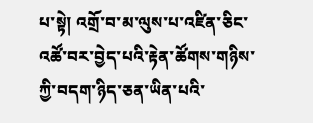པ་སྟེ། འགྲོ་བ་མ་ལུས་པ་འཛིན་ཅིང་འཚོ་བར་བྱེད་པའི་རྟེན་ཚོགས་གཉིས་ཀྱི་བདག་ཉིད་ཅན་ཡིན་པའི་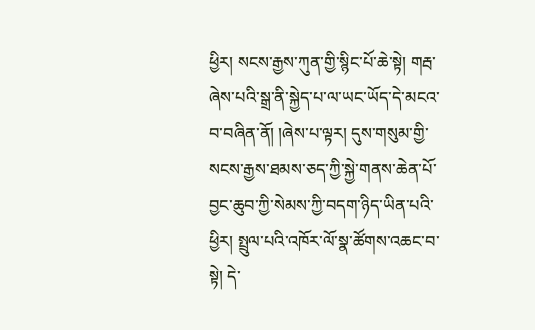ཕྱིར། སངས་རྒྱས་ཀུན་གྱི་སྙིང་པོ་ཆེ་སྟེ། གརྦ་ཞེས་པའི་སྒྲ་ནི་སྐྱེད་པ་ལ་ཡང་ཡོད་དེ་མངའ་བ་བཞིན་ནོ། །ཞེས་པ་ལྟར། དུས་གསུམ་གྱི་སངས་རྒྱས་ཐམས་ཅད་ཀྱི་སྐྱེ་གནས་ཆེན་པོ་བྱང་ཆུབ་ཀྱི་སེམས་ཀྱི་བདག་ཉིད་ཡིན་པའི་ཕྱིར། སྤྲུལ་པའི་འཁོར་ལོ་སྣ་ཚོགས་འཆང་བ་སྟེ། དེ་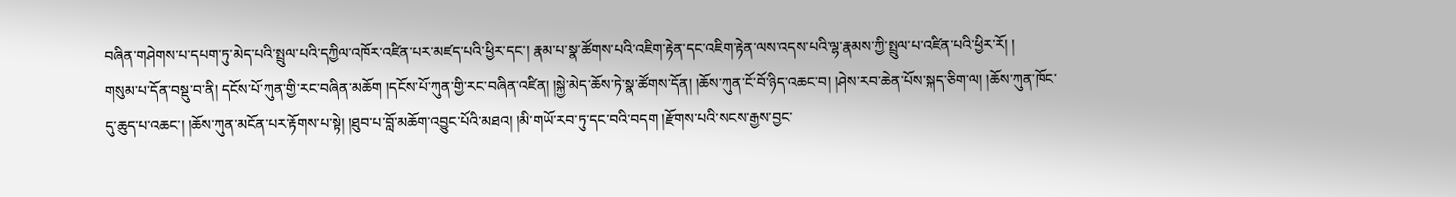བཞིན་གཤེགས་པ་དཔག་ཏུ་མེད་པའི་སྤྲུལ་པའི་དཀྱིལ་འཁོར་འཛིན་པར་མཛད་པའི་ཕྱིར་དང་། རྣམ་པ་སྣ་ཚོགས་པའི་འཇིག་རྟེན་དང་འཇིག་རྟེན་ལས་འདས་པའི་ལྷ་རྣམས་ཀྱི་སྤྲུལ་པ་འཛིན་པའི་ཕྱིར་རོ། །
གསུམ་པ་དོན་བསྡུ་བ་ནི། དངོས་པོ་ཀུན་གྱི་རང་བཞིན་མཆོག །དངོས་པོ་ཀུན་གྱི་རང་བཞིན་འཛིན། །སྐྱེ་མེད་ཆོས་ཏེ་སྣ་ཚོགས་དོན། །ཆོས་ཀུན་ངོ་བོ་ཉིད་འཆང་བ། །ཤེས་རབ་ཆེན་པོས་སྐད་ཅིག་ལ། །ཆོས་ཀུན་ཁོང་དུ་ཆུད་པ་འཆང་། །ཆོས་ཀུན་མངོན་པར་རྟོགས་པ་སྟེ། །ཐུབ་པ་བློ་མཆོག་འབྱུང་པོའི་མཐའ། །མི་གཡོ་རབ་ཏུ་དང་བའི་བདག །རྫོགས་པའི་སངས་རྒྱས་བྱང་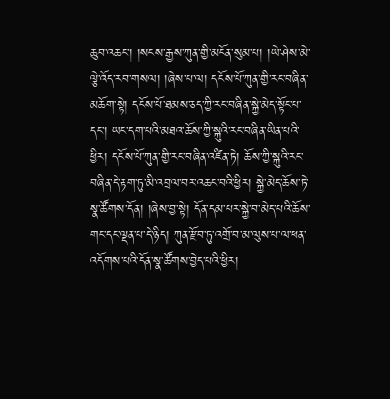ཆུབ་འཆང་། །སངས་རྒྱས་ཀུན་གྱི་མངོན་སུམ་པ། །ཡེ་ཤེས་མེ་ལྕེ་འོད་རབ་གསལ། །ཞེས་པ་ལ། དངོས་པོ་ཀུན་གྱི་རང་བཞིན་མཆོག་སྟེ། དངོས་པོ་ཐམས་ཅད་ཀྱི་རང་བཞིན་སྐྱེ་མེད་སྟོང་པ་དང་། ཡང་དག་པའི་མཐའ་ཆོས་ཀྱི་སྐུའི་རང་བཞིན་ཡིན་པའི་ཕྱིར། དངོས་པོ་ཀུན་གྱི་རང་བཞིན་འཛིན་ཏེ། ཆོས་ཀྱི་སྐུའི་རང་བཞིན་དེ་རྟག་ཏུ་མི་འབྲལ་བར་འཆང་བའི་ཕྱིར། སྐྱེ་མེད་ཆོས་ཏེ་སྣ་ཚོགས་དོན། །ཞེས་བྱ་སྟེ། དོན་དམ་པར་སྐྱེ་བ་མེད་པའི་ཆོས་གང་དང་ལྡན་པ་དེ་ཉིད། ཀུན་རྫོབ་ཏུ་འགྲོ་བ་མ་ལུས་པ་ལ་ཕན་འདོགས་པའི་དོན་སྣ་ཚོགས་བྱེད་པའི་ཕྱིར།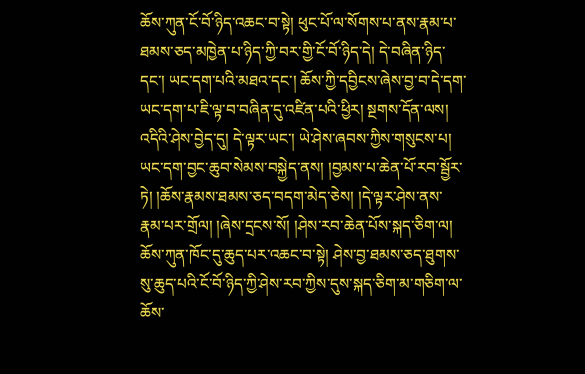ཆོས་ཀུན་ངོ་བོ་ཉིད་འཆང་བ་སྟེ། ཕུང་པོ་ལ་སོགས་པ་ནས་རྣམ་པ་ཐམས་ཅད་མཁྱེན་པ་ཉིད་ཀྱི་བར་གྱི་ངོ་བོ་ཉིད་དེ། དེ་བཞིན་ཉིད་དང་། ཡང་དག་པའི་མཐའ་དང་། ཆོས་ཀྱི་དབྱིངས་ཞེས་བྱ་བ་དེ་དག་ཡང་དག་པ་ཇི་ལྟ་བ་བཞིན་དུ་འཛིན་པའི་ཕྱིར། སྔགས་དོན་ལས། འདིའི་ཤེས་བྱེད་དུ། དེ་ལྟར་ཡང་། ཡེ་ཤེས་ཞབས་ཀྱིས་གསུངས་པ། ཡང་དག་བྱང་ཆུབ་སེམས་བསྐྱེད་ནས། །བྱམས་པ་ཆེན་པོ་རབ་སྦྱོར་ཏེ། །ཆོས་རྣམས་ཐམས་ཅད་བདག་མེད་ཅེས། །དེ་ལྟར་ཤེས་ནས་རྣམ་པར་གྲོལ། །ཞེས་དྲངས་སོ། །ཤེས་རབ་ཆེན་པོས་སྐད་ཅིག་ལ། ཆོས་ཀུན་ཁོང་དུ་ཆུད་པར་འཆང་བ་སྟེ། ཤེས་བྱ་ཐམས་ཅད་ཐུགས་སུ་ཆུད་པའི་ངོ་བོ་ཉིད་ཀྱི་ཤེས་རབ་ཀྱིས་དུས་སྐད་ཅིག་མ་གཅིག་ལ་ཆོས་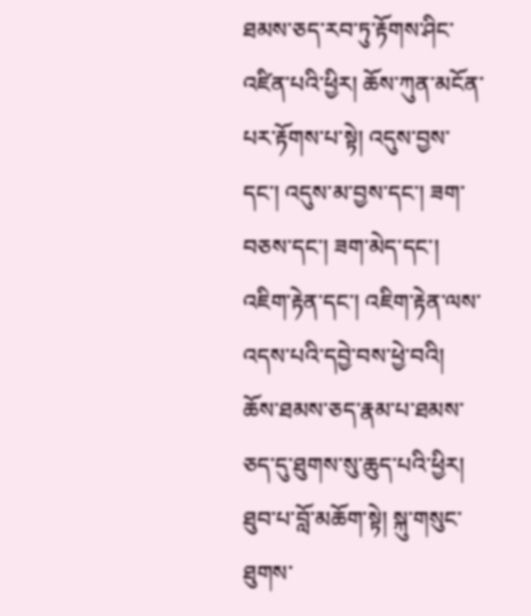ཐམས་ཅད་རབ་ཏུ་རྟོགས་ཤིང་འཛིན་པའི་ཕྱིར། ཆོས་ཀུན་མངོན་པར་རྟོགས་པ་སྟེ། འདུས་བྱས་དང་། འདུས་མ་བྱས་དང་། ཟག་བཅས་དང་། ཟག་མེད་དང་། འཇིག་རྟེན་དང་། འཇིག་རྟེན་ལས་འདས་པའི་དབྱེ་བས་ཕྱེ་བའི། ཆོས་ཐམས་ཅད་རྣམ་པ་ཐམས་ཅད་དུ་ཐུགས་སུ་ཆུད་པའི་ཕྱིར། ཐུབ་པ་བློ་མཆོག་སྟེ། སྐུ་གསུང་ཐུགས་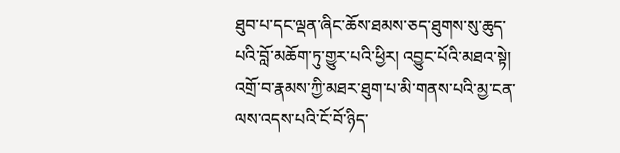ཐུབ་པ་དང་ལྡན་ཞིང་ཆོས་ཐམས་ཅད་ཐུགས་སུ་ཆུད་པའི་བློ་མཆོག་ཏུ་གྱུར་པའི་ཕྱིར། འབྱུང་པོའི་མཐའ་སྟེ། འགྲོ་བ་རྣམས་ཀྱི་མཐར་ཐུག་པ་མི་གནས་པའི་མྱ་ངན་ལས་འདས་པའི་ངོ་བོ་ཉིད་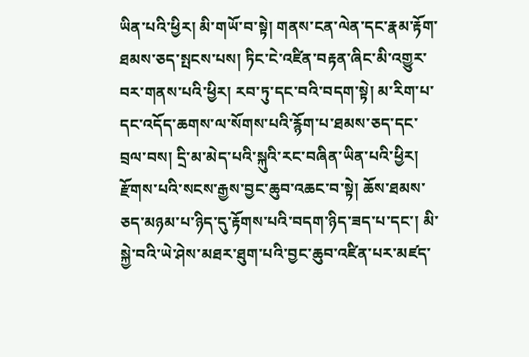ཡིན་པའི་ཕྱིར། མི་གཡོ་བ་སྟེ། གནས་ངན་ལེན་དང་རྣམ་རྟོག་ཐམས་ཅད་སྤངས་པས། ཏིང་ངེ་འཛིན་བརྟན་ཞིང་མི་འགྱུར་བར་གནས་པའི་ཕྱིར། རབ་ཏུ་དང་བའི་བདག་སྟེ། མ་རིག་པ་དང་འདོད་ཆགས་ལ་སོགས་པའི་རྙོག་པ་ཐམས་ཅད་དང་བྲལ་བས། དྲི་མ་མེད་པའི་སྐུའི་རང་བཞིན་ཡིན་པའི་ཕྱིར། རྫོགས་པའི་སངས་རྒྱས་བྱང་ཆུབ་འཆང་བ་སྟེ། ཆོས་ཐམས་ཅད་མཉམ་པ་ཉིད་དུ་རྟོགས་པའི་བདག་ཉིད་ཟད་པ་དང་། མི་སྐྱེ་བའི་ཡེ་ཤེས་མཐར་ཐུག་པའི་བྱང་ཆུབ་འཛིན་པར་མཛད་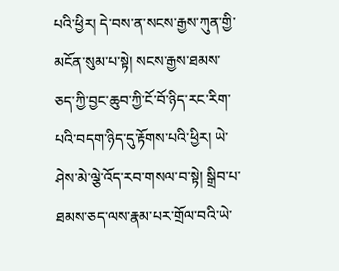པའི་ཕྱིར། དེ་བས་ན་སངས་རྒྱས་ཀུན་གྱི་མངོན་སུམ་པ་སྟེ། སངས་རྒྱས་ཐམས་ཅད་ཀྱི་བྱང་ཆུབ་ཀྱི་ངོ་བོ་ཉིད་རང་རིག་པའི་བདག་ཉིད་དུ་རྟོགས་པའི་ཕྱིར། ཡེ་ཤེས་མེ་ལྕེ་འོད་རབ་གསལ་བ་སྟེ། སྒྲིབ་པ་ཐམས་ཅད་ལས་རྣམ་པར་གྲོལ་བའི་ཡེ་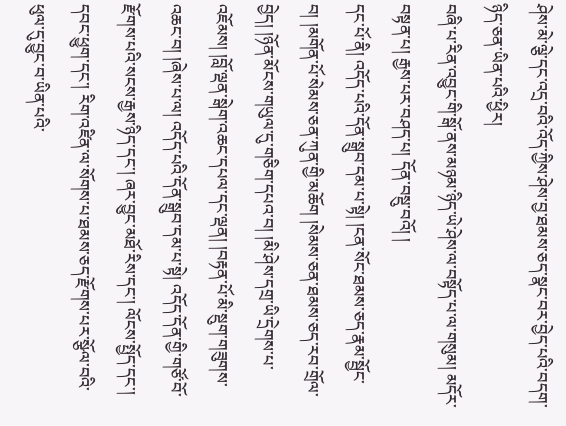ཤེས་མེ་ལྕེ་དང་འདྲ་བའི་འོད་ཀྱིས་ཤེས་བྱ་ཐམས་ཅད་སྣང་བར་བྱེད་པའི་བདག་ཉིད་ཅན་ཡིན་པའི་ཕྱིར།
བཞི་པ་རིན་འབྱུང་གི་སྒོ་ནས་མཉམ་ཉིད་ཡེ་ཤེས་ལ་བསྟོད་པ་ལ་གསུམ། མདོར་བསྟན་པ། རྒྱས་པར་བཤད་པ། དོན་བསྡུ་བའོ། །
དང་པོ་ནི། འདོད་པའི་དོན་སྒྲུབ་དམ་པ་སྟེ། །ངན་སོང་ཐམས་ཅད་རྣམ་སྦྱོང་བ། །མགོན་པོ་སེམས་ཅན་ཀུན་གྱི་མཆོག །སེམས་ཅན་ཐམས་ཅད་རབ་གྲོལ་བྱེད། །ཉོན་མོངས་གཡུལ་དུ་གཅིག་དཔའ་བ། །མི་ཤེས་དགྲ་ཡི་དྲེགས་པ་འཇོམས། །བློ་ལྡན་སྒེག་འཆང་དཔལ་དང་ལྡན། །བརྟན་པོ་མི་སྡུག་གཟུགས་འཆང་བ། །ཞེས་པ་ལ། འདོད་པའི་དོན་སྒྲུབ་དམ་པ་སྟེ། འདོད་དོན་གྱི་གཙོ་བོ་རྫོགས་པའི་སངས་རྒྱས་ཉིད་དང་། ཞར་བྱུང་མཐོ་རིས་དང་། ལོངས་སྤྱོད་དང་། དབང་ཕྱུག་དང་། རིག་འཛིན་ལ་སོགས་པ་ཐམས་ཅད་རྫོགས་པར་སྩོལ་བའི་ཕུལ་དུ་བྱུང་བ་ཡིན་པའི་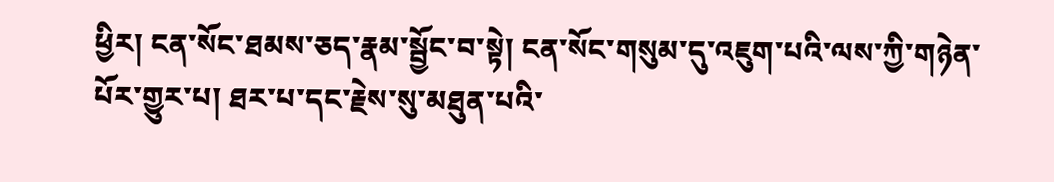ཕྱིར། ངན་སོང་ཐམས་ཅད་རྣམ་སྦྱོང་བ་སྟེ། ངན་སོང་གསུམ་དུ་འཇུག་པའི་ལས་ཀྱི་གཉེན་པོར་གྱུར་པ། ཐར་པ་དང་རྗེས་སུ་མཐུན་པའི་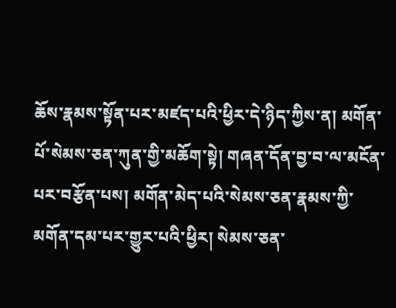ཆོས་རྣམས་སྟོན་པར་མཛད་པའི་ཕྱིར་དེ་ཉིད་ཀྱིས་ན། མགོན་པོ་སེམས་ཅན་ཀུན་གྱི་མཆོག་སྟེ། གཞན་དོན་བྱ་བ་ལ་མངོན་པར་བརྩོན་པས། མགོན་མེད་པའི་སེམས་ཅན་རྣམས་ཀྱི་མགོན་དམ་པར་གྱུར་པའི་ཕྱིར། སེམས་ཅན་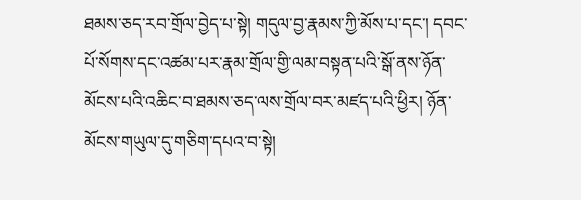ཐམས་ཅད་རབ་གྲོལ་བྱེད་པ་སྟེ། གདུལ་བྱ་རྣམས་ཀྱི་མོས་པ་དང་། དབང་པོ་སོགས་དང་འཚམ་པར་རྣམ་གྲོལ་གྱི་ལམ་བསྟན་པའི་སྒོ་ནས་ཉོན་མོངས་པའི་འཆིང་བ་ཐམས་ཅད་ལས་གྲོལ་བར་མཛད་པའི་ཕྱིར། ཉོན་མོངས་གཡུལ་དུ་གཅིག་དཔའ་བ་སྟེ།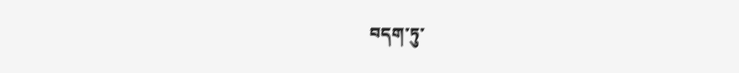བདག་ཏུ་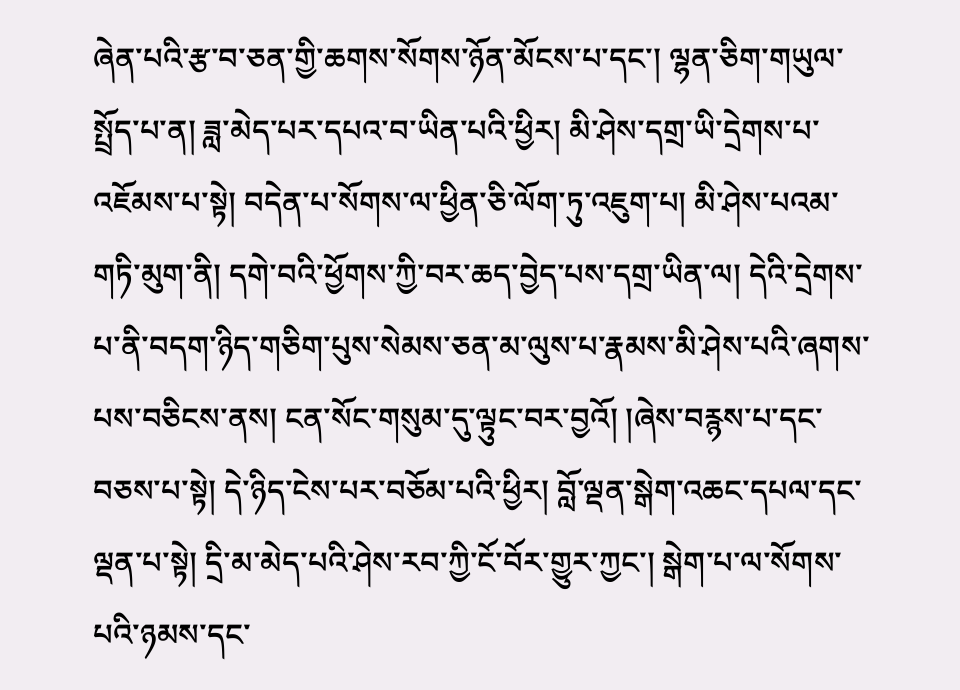ཞེན་པའི་རྩ་བ་ཅན་གྱི་ཆགས་སོགས་ཉོན་མོངས་པ་དང་། ལྷན་ཅིག་གཡུལ་སྤྲོད་པ་ན། ཟླ་མེད་པར་དཔའ་བ་ཡིན་པའི་ཕྱིར། མི་ཤེས་དགྲ་ཡི་དྲེགས་པ་འཇོམས་པ་སྟེ། བདེན་པ་སོགས་ལ་ཕྱིན་ཅི་ལོག་ཏུ་འཇུག་པ། མི་ཤེས་པའམ་གཏི་མུག་ནི། དགེ་བའི་ཕྱོགས་ཀྱི་བར་ཆད་བྱེད་པས་དགྲ་ཡིན་ལ། དེའི་དྲེགས་པ་ནི་བདག་ཉིད་གཅིག་པུས་སེམས་ཅན་མ་ལུས་པ་རྣམས་མི་ཤེས་པའི་ཞགས་པས་བཅིངས་ནས། ངན་སོང་གསུམ་དུ་ལྟུང་བར་བྱའོ། །ཞེས་བརྙས་པ་དང་བཅས་པ་སྟེ། དེ་ཉིད་ངེས་པར་བཅོམ་པའི་ཕྱིར། བློ་ལྡན་སྒེག་འཆང་དཔལ་དང་ལྡན་པ་སྟེ། དྲི་མ་མེད་པའི་ཤེས་རབ་ཀྱི་ངོ་བོར་གྱུར་ཀྱང་། སྒེག་པ་ལ་སོགས་པའི་ཉམས་དང་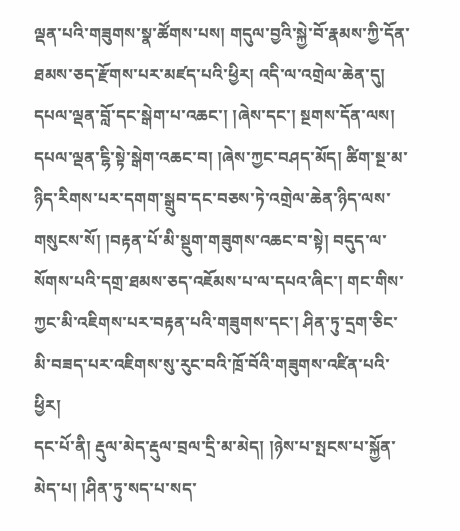ལྡན་པའི་གཟུགས་སྣ་ཚོགས་པས། གདུལ་བྱའི་སྐྱེ་བོ་རྣམས་ཀྱི་དོན་ཐམས་ཅད་རྫོགས་པར་མཛད་པའི་ཕྱིར། འདི་ལ་འགྲེལ་ཆེན་དུ། དཔལ་ལྡན་བློ་དང་སྒེག་པ་འཆང་། །ཞེས་དང་། སྔགས་དོན་ལས། དཔལ་ལྡན་ངྷི་སྟེ་སྒེག་འཆང་བ། །ཞེས་ཀྱང་བཤད་མོད། ཚིག་སྔ་མ་ཉིད་རིགས་པར་དགག་སྒྲུབ་དང་བཅས་ཏེ་འགྲེལ་ཆེན་ཉིད་ལས་གསུངས་སོ། །བརྟན་པོ་མི་སྡུག་གཟུགས་འཆང་བ་སྟེ། བདུད་ལ་སོགས་པའི་དགྲ་ཐམས་ཅད་འཇོམས་པ་ལ་དཔའ་ཞིང་། གང་གིས་ཀྱང་མི་འཇིགས་པར་བརྟན་པའི་གཟུགས་དང་། ཤིན་ཏུ་དྲག་ཅིང་མི་བཟད་པར་འཇིགས་སུ་རུང་བའི་ཁྲོ་བོའི་གཟུགས་འཛིན་པའི་ཕྱིར།
དང་པོ་ནི། རྡུལ་མེད་རྡུལ་བྲལ་དྲི་མ་མེད། །ཉེས་པ་སྤངས་པ་སྐྱོན་མེད་པ། །ཤིན་ཏུ་སད་པ་སད་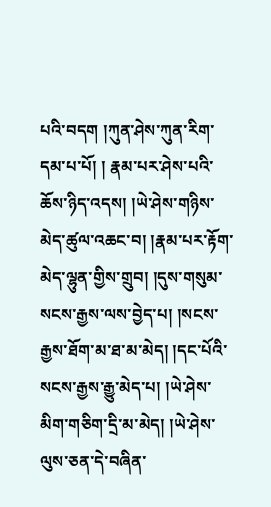པའི་བདག །ཀུན་ཤེས་ཀུན་རིག་དམ་པ་པོ། ། རྣམ་པར་ཤེས་པའི་ཆོས་ཉིད་འདས། །ཡེ་ཤེས་གཉིས་མེད་ཚུལ་འཆང་བ། །རྣམ་པར་རྟོག་མེད་ལྷུན་གྱིས་གྲུབ། །དུས་གསུམ་སངས་རྒྱས་ལས་བྱེད་པ། །སངས་རྒྱས་ཐོག་མ་ཐ་མ་མེད། །དང་པོའི་སངས་རྒྱས་རྒྱུ་མེད་པ། །ཡེ་ཤེས་མིག་གཅིག་དྲི་མ་མེད། །ཡེ་ཤེས་ལུས་ཅན་དེ་བཞིན་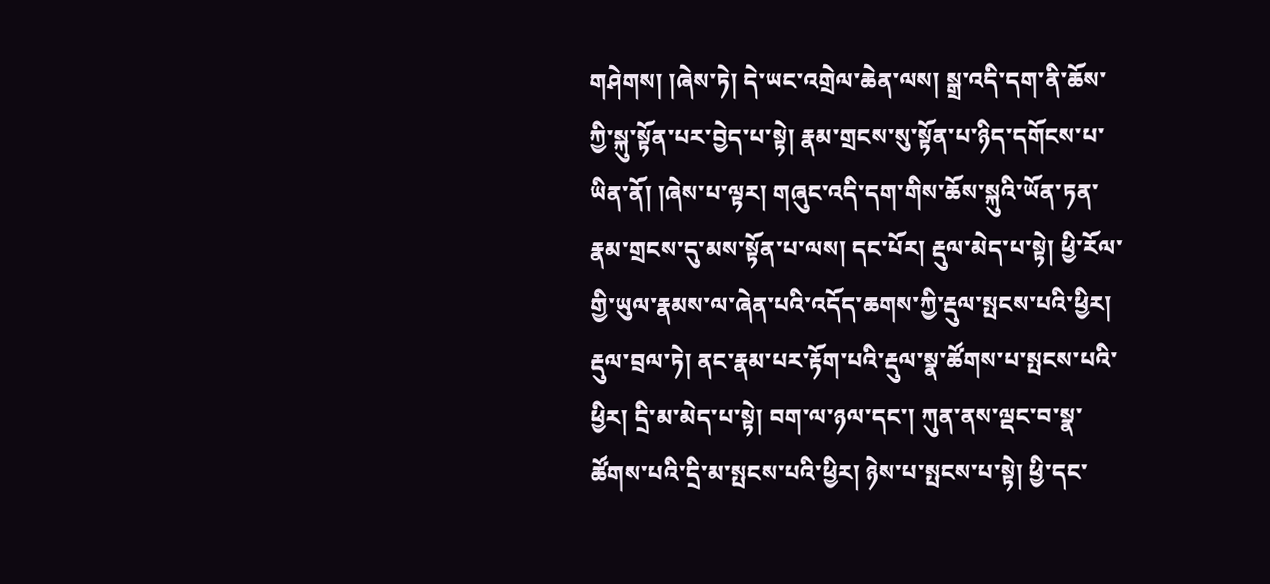གཤེགས། །ཞེས་ཏེ། དེ་ཡང་འགྲེལ་ཆེན་ལས། སྒྲ་འདི་དག་ནི་ཆོས་ཀྱི་སྐུ་སྟོན་པར་བྱེད་པ་སྟེ། རྣམ་གྲངས་སུ་སྟོན་པ་ཉིད་དགོངས་པ་ཡིན་ནོ། །ཞེས་པ་ལྟར། གཞུང་འདི་དག་གིས་ཆོས་སྐུའི་ཡོན་ཏན་རྣམ་གྲངས་དུ་མས་སྟོན་པ་ལས། དང་པོར། རྡུལ་མེད་པ་སྟེ། ཕྱི་རོལ་གྱི་ཡུལ་རྣམས་ལ་ཞེན་པའི་འདོད་ཆགས་ཀྱི་རྡུལ་སྤངས་པའི་ཕྱིར། རྡུལ་བྲལ་ཏེ། ནང་རྣམ་པར་རྟོག་པའི་རྡུལ་སྣ་ཚོགས་པ་སྤངས་པའི་ཕྱིར། དྲི་མ་མེད་པ་སྟེ། བག་ལ་ཉལ་དང་། ཀུན་ནས་ལྡང་བ་སྣ་ཚོགས་པའི་དྲི་མ་སྤངས་པའི་ཕྱིར། ཉེས་པ་སྤངས་པ་སྟེ། ཕྱི་དང་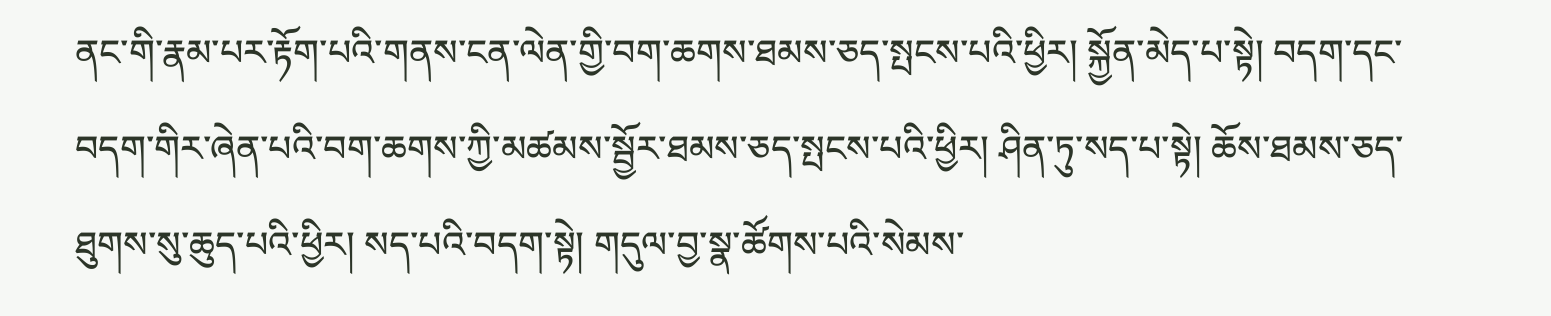ནང་གི་རྣམ་པར་རྟོག་པའི་གནས་ངན་ལེན་གྱི་བག་ཆགས་ཐམས་ཅད་སྤངས་པའི་ཕྱིར། སྐྱོན་མེད་པ་སྟེ། བདག་དང་བདག་གིར་ཞེན་པའི་བག་ཆགས་ཀྱི་མཚམས་སྦྱོར་ཐམས་ཅད་སྤངས་པའི་ཕྱིར། ཤིན་ཏུ་སད་པ་སྟེ། ཆོས་ཐམས་ཅད་ཐུགས་སུ་ཆུད་པའི་ཕྱིར། སད་པའི་བདག་སྟེ། གདུལ་བྱ་སྣ་ཚོགས་པའི་སེམས་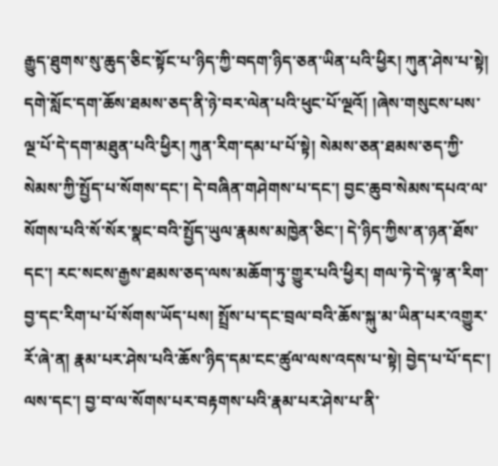རྒྱུད་ཐུགས་སུ་ཆུད་ཅིང་སྟོང་པ་ཉིད་ཀྱི་བདག་ཉིད་ཅན་ཡིན་པའི་ཕྱིར། ཀུན་ཤེས་པ་སྟེ། དགེ་སློང་དག་ཆོས་ཐམས་ཅད་ནི་ཉེ་བར་ལེན་པའི་ཕུང་པོ་ལྔའོ། །ཞེས་གསུངས་པས་ལྔ་པོ་དེ་དག་མཐུན་པའི་ཕྱིར། ཀུན་རིག་དམ་པ་པོ་སྟེ། སེམས་ཅན་ཐམས་ཅད་ཀྱི་སེམས་ཀྱི་སྤྱོད་པ་སོགས་དང་། དེ་བཞིན་གཤེགས་པ་དང་། བྱང་ཆུབ་སེམས་དཔའ་ལ་སོགས་པའི་སོ་སོར་སྣང་བའི་སྤྱོད་ཡུལ་རྣམས་མཁྱེན་ཅིང་། དེ་ཉིད་ཀྱིས་ན་ཉན་ཐོས་དང་། རང་སངས་རྒྱས་ཐམས་ཅད་ལས་མཆོག་ཏུ་གྱུར་པའི་ཕྱིར། གལ་ཏེ་དེ་ལྟ་ན་རིག་བྱ་དང་རིག་པ་པོ་སོགས་ཡོད་པས། སྤྲོས་པ་དང་བྲལ་བའི་ཆོས་སྐུ་མ་ཡིན་པར་འགྱུར་རོ་ཞེ་ན། རྣམ་པར་ཤེས་པའི་ཆོས་ཉིད་དམ་ངང་ཚུལ་ལས་འདས་པ་སྟེ། བྱེད་པ་པོ་དང་། ལས་དང་། བྱ་བ་ལ་སོགས་པར་བརྟགས་པའི་རྣམ་པར་ཤེས་པ་ནི་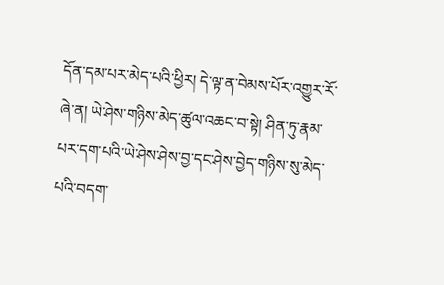དོན་དམ་པར་མེད་པའི་ཕྱིར། དེ་ལྟ་ན་བེམས་པོར་འགྱུར་རོ་ཞེ་ན། ཡེ་ཤེས་གཉིས་མེད་ཚུལ་འཆང་བ་སྟེ། ཤིན་ཏུ་རྣམ་པར་དག་པའི་ཡེ་ཤེས་ཤེས་བྱ་དང་ཤེས་བྱེད་གཉིས་སུ་མེད་པའི་བདག་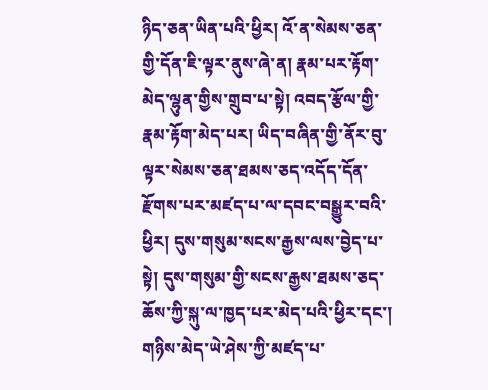ཉིད་ཅན་ཡིན་པའི་ཕྱིར། འོ་ན་སེམས་ཅན་གྱི་དོན་ཇི་ལྟར་ནུས་ཞེ་ན། རྣམ་པར་རྟོག་མེད་ལྷུན་གྱིས་གྲུབ་པ་སྟེ། འབད་རྩོལ་གྱི་རྣམ་རྟོག་མེད་པར། ཡིད་བཞིན་གྱི་ནོར་བུ་ལྟར་སེམས་ཅན་ཐམས་ཅད་འདོད་དོན་རྫོགས་པར་མཛད་པ་ལ་དབང་བསྒྱུར་བའི་ཕྱིར། དུས་གསུམ་སངས་རྒྱས་ལས་བྱེད་པ་སྟེ། དུས་གསུམ་གྱི་སངས་རྒྱས་ཐམས་ཅད་ཆོས་ཀྱི་སྐུ་ལ་ཁྱད་པར་མེད་པའི་ཕྱིར་དང་། གཉིས་མེད་ཡེ་ཤེས་ཀྱི་མཛད་པ་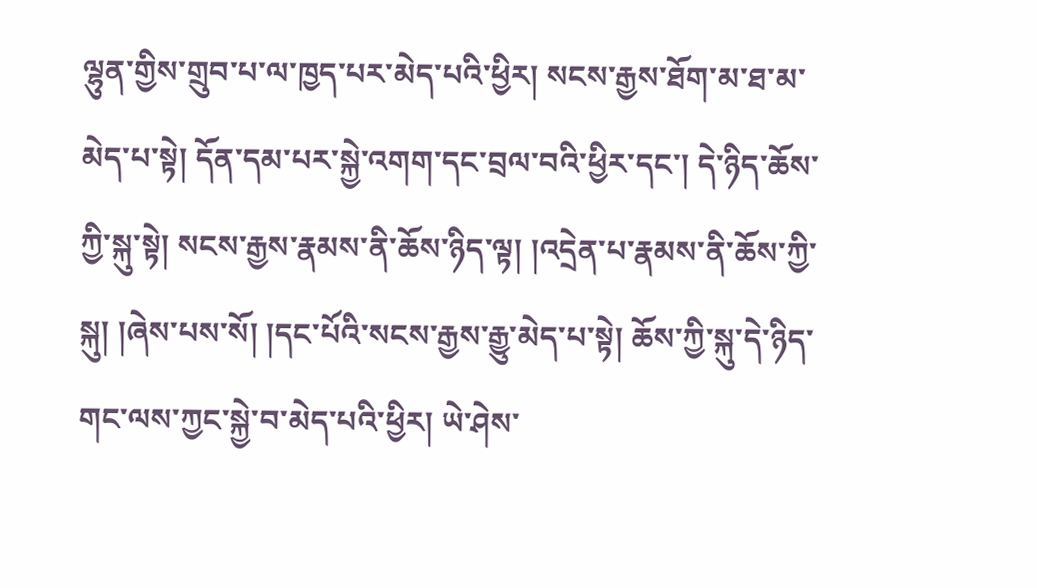ལྷུན་གྱིས་གྲུབ་པ་ལ་ཁྱད་པར་མེད་པའི་ཕྱིར། སངས་རྒྱས་ཐོག་མ་ཐ་མ་མེད་པ་སྟེ། དོན་དམ་པར་སྐྱེ་འགག་དང་བྲལ་བའི་ཕྱིར་དང་། དེ་ཉིད་ཆོས་ཀྱི་སྐུ་སྟེ། སངས་རྒྱས་རྣམས་ནི་ཆོས་ཉིད་ལྟ། །འདྲེན་པ་རྣམས་ནི་ཆོས་ཀྱི་སྐུ། །ཞེས་པས་སོ། །དང་པོའི་སངས་རྒྱས་རྒྱུ་མེད་པ་སྟེ། ཆོས་ཀྱི་སྐུ་དེ་ཉིད་གང་ལས་ཀྱང་སྐྱེ་བ་མེད་པའི་ཕྱིར། ཡེ་ཤེས་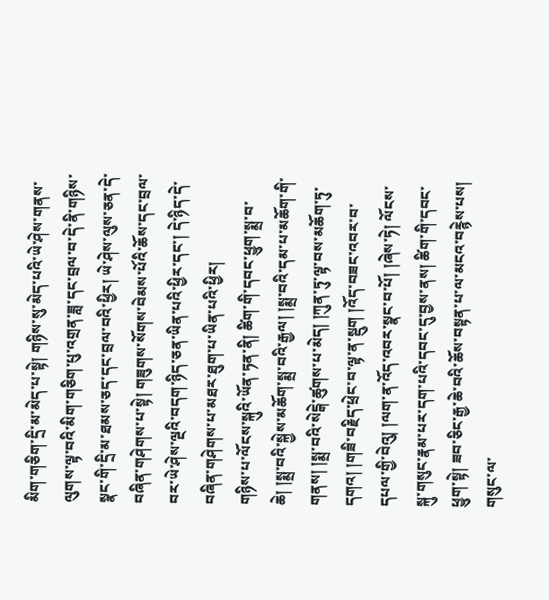མིག་གཅིག་དྲི་མ་མེད་པ་སྟེ། གཉིས་སུ་མེད་པའི་ཡེ་ཤེས་གནས་ལུགས་ལྟ་བའི་མིག་གཅིག་པུ་འགྲན་ཟླ་དང་བྲལ་བ་དེ་ནི་གཉིས་སྣང་གི་དྲི་མ་ཐམས་ཅད་དང་བྲལ་བའི་ཕྱིར། ཡེ་ཤེས་ལུས་ཅན་དེ་བཞིན་གཤེགས་པ་སྟེ། གཟུགས་སོགས་བེམས་པོའི་ཆོས་དང་བྲལ་བར་ཡེ་ཤེས་ལྔའི་བདག་ཉིད་ཅན་ཡིན་པའི་ཕྱིར་དང་། དེ་ཉིད་དེ་བཞིན་གཤེགས་པ་མཐར་ཐུག་པ་ཡིན་པའི་ཕྱིར།
གཉིས་པ་ལོངས་སྐུའི་ཡོན་ཏན་ནི། ཚིག་གི་དབང་ཕྱུག་སྨྲ་བ་ཆེ། །སྨྲ་བའི་སྐྱེས་མཆོག་སྨྲ་བའི་རྒྱལ། །སྨྲ་བའི་དམ་པ་མཆོག་གི་གནས། །སྨྲ་བའི་སེངྒེ་ཚུགས་པ་མེད། །ཀུན་ཏུ་ལྟ་བས་མཆོག་ཏུ་དགའ། །གཟི་བརྗིད་ཕྲེང་བ་ལྟ་ན་སྡུག །འོད་བཟང་འབར་བ་དཔལ་གྱི་བེའུ། །ལག་ན་འོད་འབར་སྣང་བ་པོ། །ཞེས་ཏེ། ལོངས་སྐུ་གསུང་རྣམ་པར་དག་པའི་དབང་དུ་བྱས་ནས། ཚིག་གི་དབང་ཕྱུག་སྟེ། ཟབ་ཅིང་རྒྱ་ཆེ་བའི་ཆོས་བསྟན་པ་ལ་མངའ་བརྙེས་པས། གསུང་ལ་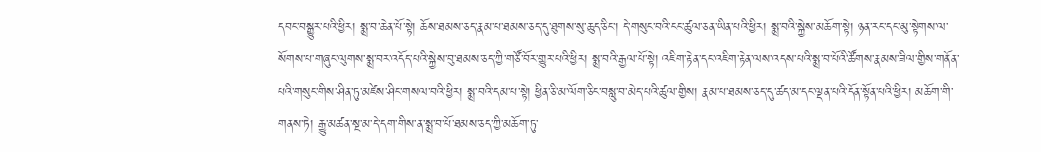དབང་བསྒྱུར་པའི་ཕྱིར། སྨྲ་བ་ཆེན་པོ་སྟེ། ཆོས་ཐམས་ཅད་རྣམ་པ་ཐམས་ཅད་དུ་ཐུགས་སུ་ཆུད་ཅིང་། དེ་གསུང་བའི་ངང་ཚུལ་ཅན་ཡིན་པའི་ཕྱིར། སྨྲ་བའི་སྐྱེས་མཆོག་སྟེ། ཉན་རང་དང་མུ་སྟེགས་ལ་སོགས་པ་གཞུང་ལུགས་སྨྲ་བར་འདོད་པའི་སྐྱེས་བུ་ཐམས་ཅད་ཀྱི་གཙོ་བོར་གྱུར་པའི་ཕྱིར། སྨྲ་བའི་རྒྱལ་པོ་སྟེ། འཇིག་རྟེན་དང་འཇིག་རྟེན་ལས་འདས་པའི་སྨྲ་བ་པོའི་ཚོགས་རྣམས་ཟིལ་གྱིས་གནོན་པའི་གསུང་གིས་ཤིན་ཏུ་མཛེས་ཤིང་གསལ་བའི་ཕྱིར། སྨྲ་བའི་དམ་པ་སྟེ། ཕྱིན་ཅི་མ་ལོག་ཅིང་བསླུ་བ་མེད་པའི་ཚུལ་གྱིས། རྣམ་པ་ཐམས་ཅད་དུ་ཚད་མ་དང་ལྡན་པའི་དོན་སྟོན་པའི་ཕྱིར། མཆོག་གི་གནས་ཏེ། རྒྱུ་མཚན་སྔ་མ་དེ་དག་གིས་ན་སྨྲ་བ་པོ་ཐམས་ཅད་ཀྱི་མཆོག་ཏུ་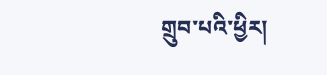གྲུབ་པའི་ཕྱིར།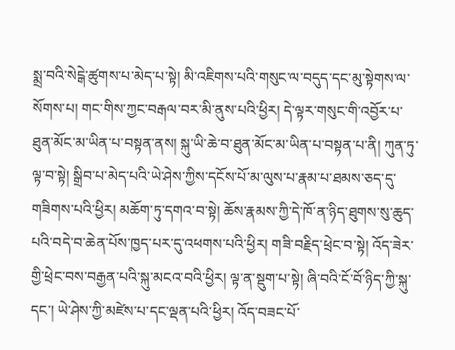སྨྲ་བའི་སེངྒེ་ཚུགས་པ་མེད་པ་སྟེ། མི་འཇིགས་པའི་གསུང་ལ་བདུད་དང་མུ་སྟེགས་ལ་སོགས་པ། གང་གིས་ཀྱང་བརྒལ་བར་མི་ནུས་པའི་ཕྱིར། དེ་ལྟར་གསུང་གི་འབྱོར་པ་ཐུན་མོང་མ་ཡིན་པ་བསྟན་ནས། སྐུ་ཡི་ཆེ་བ་ཐུན་མོང་མ་ཡིན་པ་བསྟན་པ་ནི། ཀུན་ཏུ་ལྟ་བ་སྟེ། སྒྲིབ་པ་མེད་པའི་ཡེ་ཤེས་ཀྱིས་དངོས་པོ་མ་ལུས་པ་རྣམ་པ་ཐམས་ཅད་དུ་གཟིགས་པའི་ཕྱིར། མཆོག་ཏུ་དགའ་བ་སྟེ། ཆོས་རྣམས་ཀྱི་དེ་ཁོ་ན་ཉིད་ཐུགས་སུ་ཆུད་པའི་བདེ་བ་ཆེན་པོས་ཁྱད་པར་དུ་འཕགས་པའི་ཕྱིར། གཟི་བརྗིད་ཕྲེང་བ་སྟེ། འོད་ཟེར་གྱི་ཕྲེང་བས་བརྒྱན་པའི་སྐུ་མངའ་བའི་ཕྱིར། ལྟ་ན་སྡུག་པ་སྟེ། ཞི་བའི་ངོ་བོ་ཉིད་ཀྱི་སྐུ་དང་། ཡེ་ཤེས་ཀྱི་མཛེས་པ་དང་ལྡན་པའི་ཕྱིར། འོད་བཟང་པོ་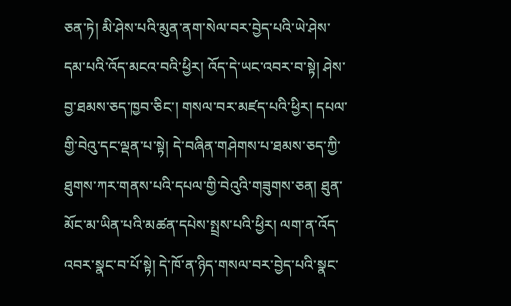ཅན་ཏེ། མི་ཤེས་པའི་མུན་ནག་སེལ་བར་བྱེད་པའི་ཡེ་ཤེས་དམ་པའི་འོད་མངའ་བའི་ཕྱིར། འོད་དེ་ཡང་འབར་བ་སྟེ། ཤེས་བྱ་ཐམས་ཅད་ཁྱབ་ཅིང་། གསལ་བར་མཛད་པའི་ཕྱིར། དཔལ་གྱི་བེའུ་དང་ལྡན་པ་སྟེ། དེ་བཞིན་གཤེགས་པ་ཐམས་ཅད་ཀྱི་ཐུགས་ཀར་གནས་པའི་དཔལ་གྱི་བེའུའི་གཟུགས་ཅན། ཐུན་མོང་མ་ཡིན་པའི་མཚན་དཔེས་སྤྲས་པའི་ཕྱིར། ལག་ན་འོད་འབར་སྣང་བ་པོ་སྟེ། དེ་ཁོ་ན་ཉིད་གསལ་བར་བྱེད་པའི་སྣང་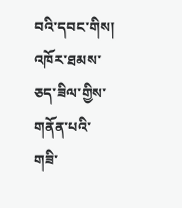བའི་དབང་གིས། འཁོར་ཐམས་ཅད་ཟིལ་གྱིས་གནོན་པའི་གཟི་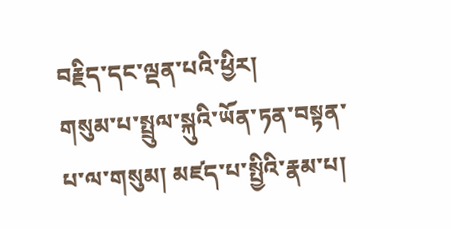བརྗིད་དང་ལྡན་པའི་ཕྱིར།
གསུམ་པ་སྤྲུལ་སྐུའི་ཡོན་ཏན་བསྟན་པ་ལ་གསུམ། མཛད་པ་སྤྱིའི་རྣམ་པ།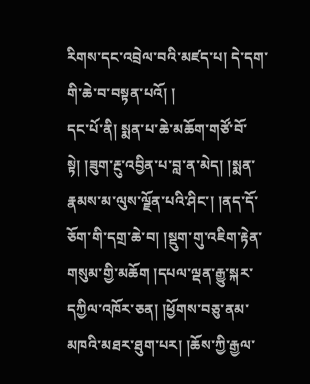རིགས་དང་འབྲེལ་བའི་མཛད་པ། དེ་དག་གི་ཆེ་བ་བསྟན་པའོ། །
དང་པོ་ནི། སྨན་པ་ཆེ་མཆོག་གཙོ་བོ་སྟེ། །ཟུག་རྔུ་འབྱིན་པ་བླ་ན་མེད། །སྨན་རྣམས་མ་ལུས་ལྗོན་པའི་ཤིང་། །ནད་དོ་ཅོག་གི་དགྲ་ཆེ་བ། །སྡུག་གུ་འཇིག་རྟེན་གསུམ་གྱི་མཆོག །དཔལ་ལྡན་རྒྱུ་སྐར་དཀྱིལ་འཁོར་ཅན། །ཕྱོགས་བཅུ་ནམ་མཁའི་མཐར་ཐུག་པར། །ཆོས་ཀྱི་རྒྱལ་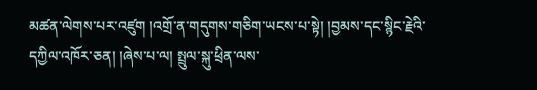མཚན་ལེགས་པར་འཛུག །འགྲོ་ན་གདུགས་གཅིག་ཡངས་པ་སྟེ། །བྱམས་དང་སྙིང་རྗེའི་དཀྱིལ་འཁོར་ཅན། །ཞེས་པ་ལ། སྤྲུལ་སྐུ་ཕྲིན་ལས་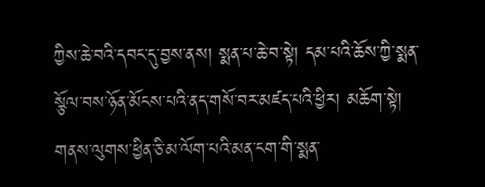ཀྱིས་ཆེ་བའི་དབང་དུ་བྱས་ནས། སྨན་པ་ཆེ་བ་སྟེ། དམ་པའི་ཆོས་ཀྱི་སྨན་སྩོལ་བས་ཉོན་མོངས་པའི་ནད་གསོ་བར་མཛད་པའི་ཕྱིར། མཆོག་སྟེ། གནས་ལུགས་ཕྱིན་ཅི་མ་ལོག་པའི་མན་ངག་གི་སྨན་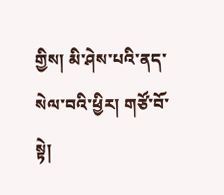གྱིས། མི་ཤེས་པའི་ནད་སེལ་བའི་ཕྱིར། གཙོ་བོ་སྟེ།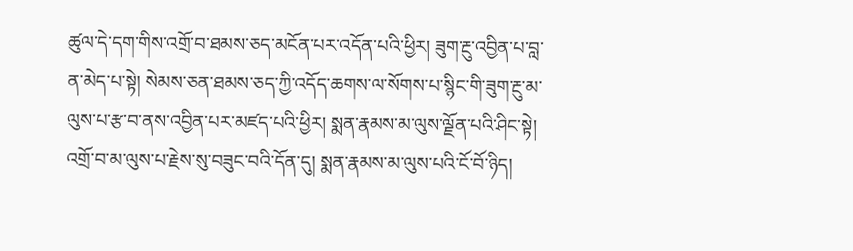ཚུལ་དེ་དག་གིས་འགྲོ་བ་ཐམས་ཅད་མངོན་པར་འདོན་པའི་ཕྱིར། ཟུག་རྔུ་འབྱིན་པ་བླ་ན་མེད་པ་སྟེ། སེམས་ཅན་ཐམས་ཅད་ཀྱི་འདོད་ཆགས་ལ་སོགས་པ་སྙིང་གི་ཟུག་རྔུ་མ་ལུས་པ་རྩ་བ་ནས་འབྱིན་པར་མཛད་པའི་ཕྱིར། སྨན་རྣམས་མ་ལུས་ལྗོན་པའི་ཤིང་སྟེ། འགྲོ་བ་མ་ལུས་པ་རྗེས་སུ་བཟུང་བའི་དོན་དུ། སྨན་རྣམས་མ་ལུས་པའི་ངོ་བོ་ཉིད།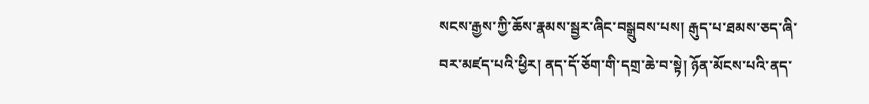སངས་རྒྱས་ཀྱི་ཆོས་རྣམས་སྦྱར་ཞིང་བསྒྲུབས་པས། རྒུད་པ་ཐམས་ཅད་ཞི་བར་མཛད་པའི་ཕྱིར། ནད་དོ་ཅོག་གི་དགྲ་ཆེ་བ་སྟེ། ཉོན་མོངས་པའི་ནད་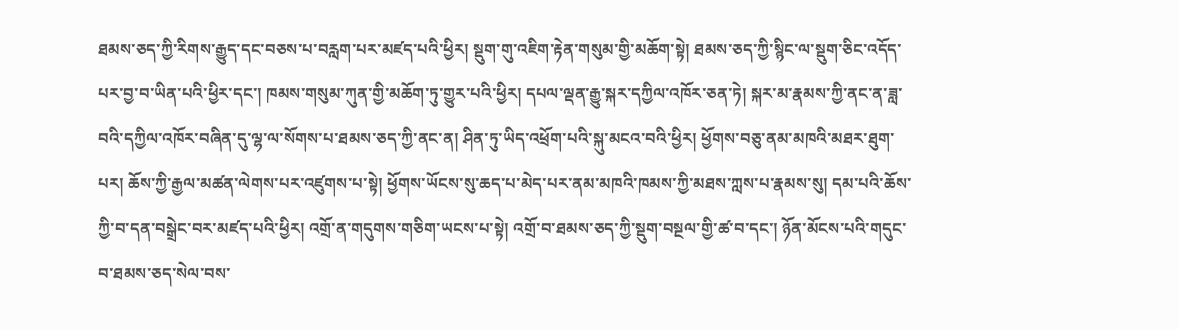ཐམས་ཅད་ཀྱི་རིགས་རྒྱུད་དང་བཅས་པ་བརླག་པར་མཛད་པའི་ཕྱིར། སྡུག་གུ་འཇིག་རྟེན་གསུམ་གྱི་མཆོག་སྟེ། ཐམས་ཅད་ཀྱི་སྙིང་ལ་སྡུག་ཅིང་འདོད་པར་བྱ་བ་ཡིན་པའི་ཕྱིར་དང་། ཁམས་གསུམ་ཀུན་གྱི་མཆོག་ཏུ་གྱུར་པའི་ཕྱིར། དཔལ་ལྡན་རྒྱུ་སྐར་དཀྱིལ་འཁོར་ཅན་ཏེ། སྐར་མ་རྣམས་ཀྱི་ནང་ན་ཟླ་བའི་དཀྱིལ་འཁོར་བཞིན་དུ་ལྷ་ལ་སོགས་པ་ཐམས་ཅད་ཀྱི་ནང་ན། ཤིན་ཏུ་ཡིད་འཕྲོག་པའི་སྐུ་མངའ་བའི་ཕྱིར། ཕྱོགས་བཅུ་ནམ་མཁའི་མཐར་ཐུག་པར། ཆོས་ཀྱི་རྒྱལ་མཚན་ལེགས་པར་འཛུགས་པ་སྟེ། ཕྱོགས་ཡོངས་སུ་ཆད་པ་མེད་པར་ནམ་མཁའི་ཁམས་ཀྱི་མཐས་ཀླས་པ་རྣམས་སུ། དམ་པའི་ཆོས་ཀྱི་བ་དན་བསྒྲེང་བར་མཛད་པའི་ཕྱིར། འགྲོ་ན་གདུགས་གཅིག་ཡངས་པ་སྟེ། འགྲོ་བ་ཐམས་ཅད་ཀྱི་སྡུག་བསྔལ་གྱི་ཚ་བ་དང་། ཉོན་མོངས་པའི་གདུང་བ་ཐམས་ཅད་སེལ་བས་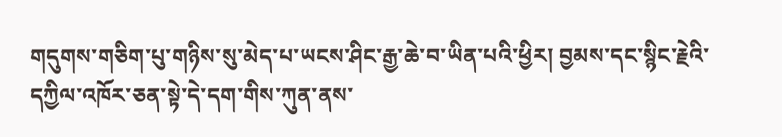གདུགས་གཅིག་པུ་གཉིས་སུ་མེད་པ་ཡངས་ཤིང་རྒྱ་ཆེ་བ་ཡིན་པའི་ཕྱིར། བྱམས་དང་སྙིང་རྗེའི་དཀྱིལ་འཁོར་ཅན་སྟེ་དེ་དག་གིས་ཀུན་ནས་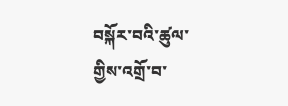བསྐོར་བའི་ཚུལ་གྱིས་འགྲོ་བ་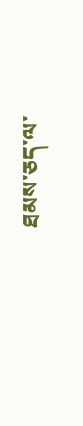ཐམས་ཅད་ལ་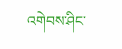འགེབས་ཤིང་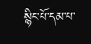སྙིང་པོ་དམ་པ་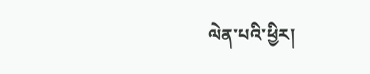ལེན་པའི་ཕྱིར།